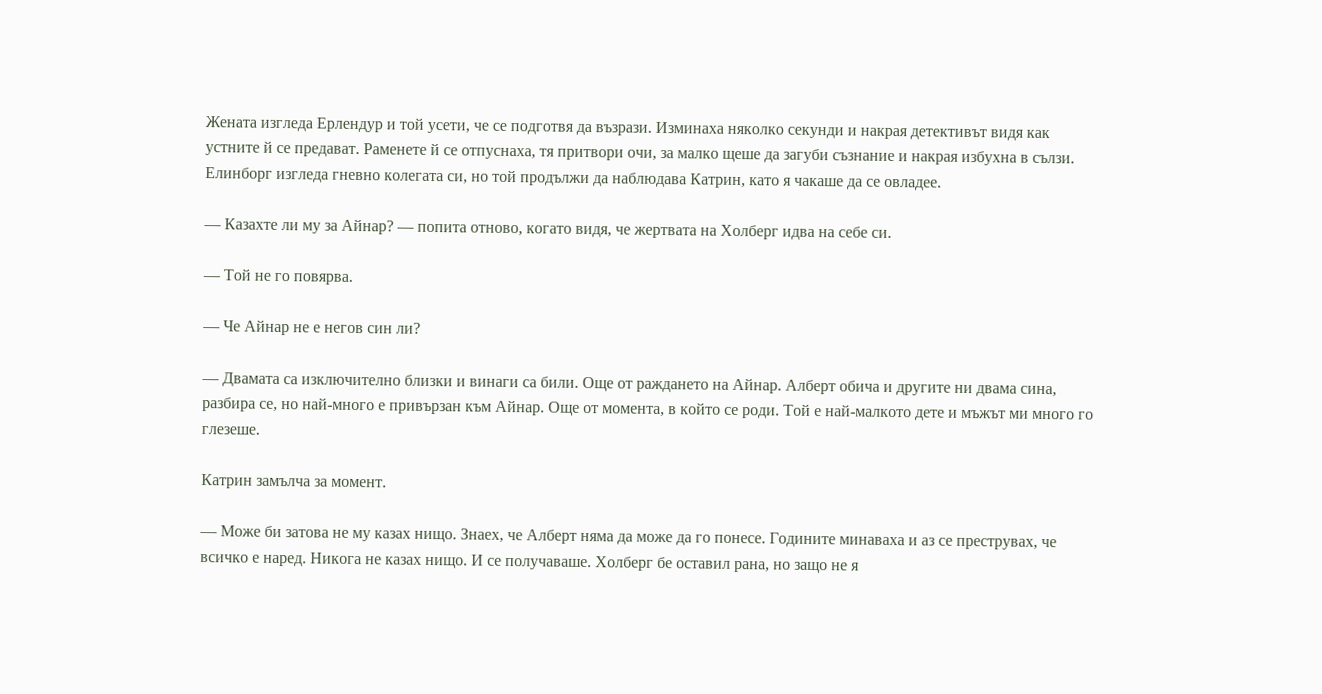Жената изгледа Ерлендур и той усети, че се подготвя да възрази. Изминаха няколко секунди и накрая детективът видя как устните й се предават. Раменете й се отпуснаха, тя притвори очи, за малко щеше да загуби съзнание и накрая избухна в сълзи. Елинборг изгледа гневно колегата си, но той продължи да наблюдава Катрин, като я чакаше да се овладее.

— Казахте ли му за Айнар? — попита отново, когато видя, че жертвата на Холберг идва на себе си.

— Той не го повярва.

— Че Айнар не е негов син ли?

— Двамата са изключително близки и винаги са били. Още от раждането на Айнар. Алберт обича и другите ни двама сина, разбира се, но най-много е привързан към Айнар. Още от момента, в който се роди. Той е най-малкото дете и мъжът ми много го глезеше.

Катрин замълча за момент.

— Може би затова не му казах нищо. Знаех, че Алберт няма да може да го понесе. Годините минаваха и аз се преструвах, че всичко е наред. Никога не казах нищо. И се получаваше. Холберг бе оставил рана, но защо не я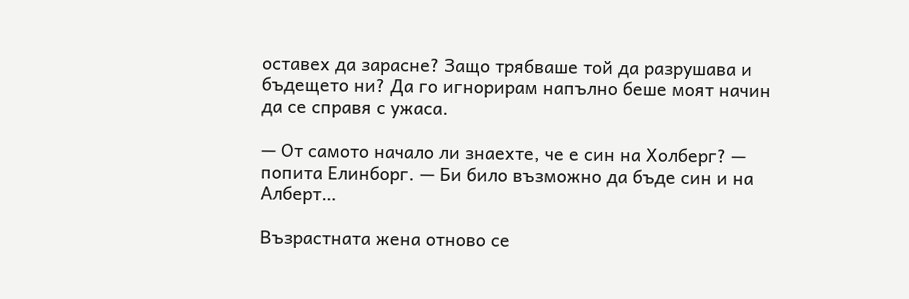оставех да зарасне? Защо трябваше той да разрушава и бъдещето ни? Да го игнорирам напълно беше моят начин да се справя с ужаса.

— От самото начало ли знаехте, че е син на Холберг? — попита Елинборг. — Би било възможно да бъде син и на Алберт…

Възрастната жена отново се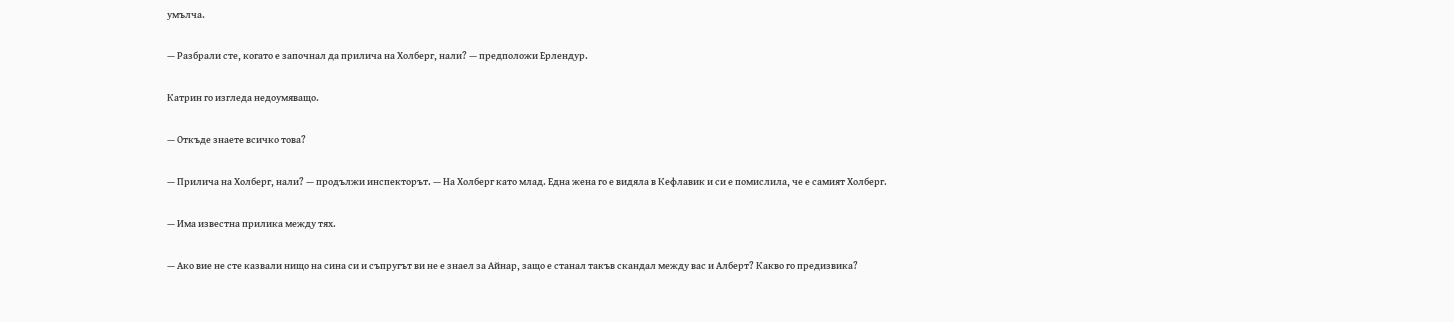умълча.

— Разбрали сте, когато е започнал да прилича на Холберг, нали? — предположи Ерлендур.

Катрин го изгледа недоумяващо.

— Откъде знаете всичко това?

— Прилича на Холберг, нали? — продължи инспекторът. — На Холберг като млад. Една жена го е видяла в Кефлавик и си е помислила, че е самият Холберг.

— Има известна прилика между тях.

— Ако вие не сте казвали нищо на сина си и съпругът ви не е знаел за Айнар, защо е станал такъв скандал между вас и Алберт? Какво го предизвика?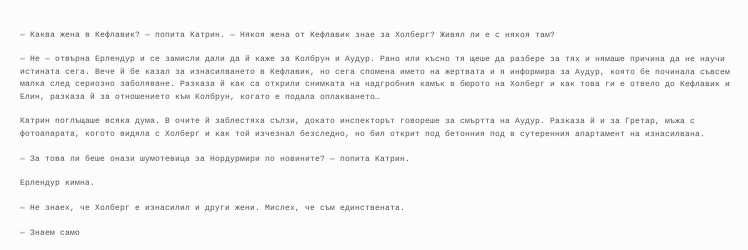— Каква жена в Кефлавик? — попита Катрин. — Някоя жена от Кефлавик знае за Холберг? Живял ли е с някоя там?

— Не — отвърна Ерлендур и се замисли дали да й каже за Колбрун и Аудур. Рано или късно тя щеше да разбере за тях и нямаше причина да не научи истината сега. Вече й бе казал за изнасилването в Кефлавик, но сега спомена името на жертвата и я информира за Аудур, която бе починала съвсем малка след сериозно заболяване. Разказа й как са открили снимката на надгробния камък в бюрото на Холберг и как това ги е отвело до Кефлавик и Елин, разказа й за отношението към Колбрун, когато е подала оплакването…

Катрин поглъщаше всяка дума. В очите й заблестяха сълзи, докато инспекторът говореше за смъртта на Аудур. Разказа й и за Гретар, мъжа с фотоапарата, когото видяла с Холберг и как той изчезнал безследно, но бил открит под бетонния под в сутеренния апартамент на изнасилвана.

— За това ли беше онази шумотевица за Нордурмири по новините? — попита Катрин.

Ерлендур кимна.

— Не знаех, че Холберг е изнасилил и други жени. Мислех, че съм единствената.

— Знаем само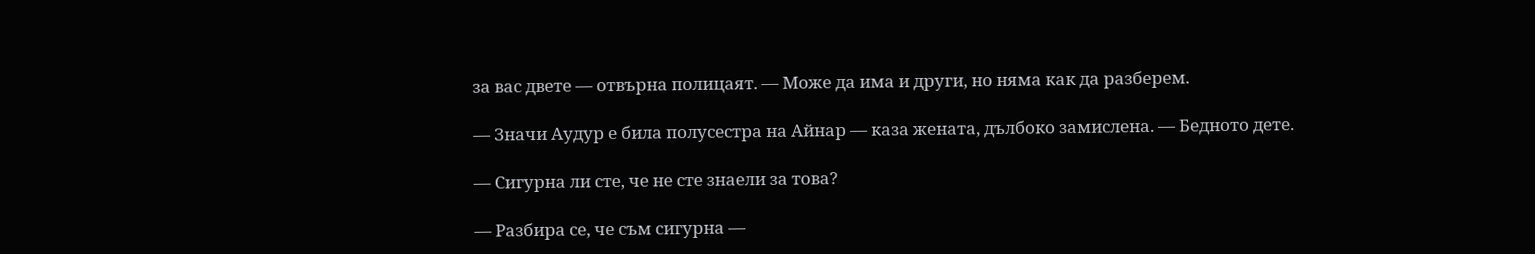за вас двете — отвърна полицаят. — Може да има и други, но няма как да разберем.

— Значи Аудур е била полусестра на Айнар — каза жената, дълбоко замислена. — Бедното дете.

— Сигурна ли сте, че не сте знаели за това?

— Разбира се, че съм сигурна —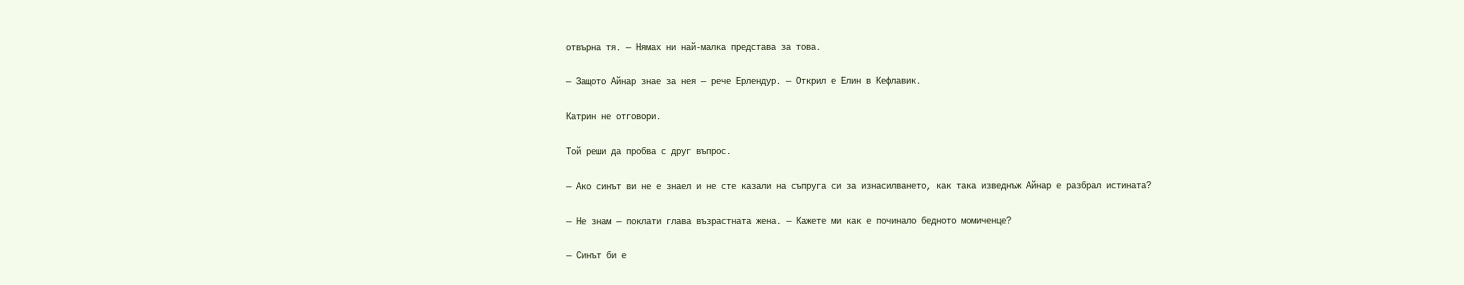отвърна тя. — Нямах ни най-малка представа за това.

— Защото Айнар знае за нея — рече Ерлендур. — Открил е Елин в Кефлавик.

Катрин не отговори.

Той реши да пробва с друг въпрос.

— Ако синът ви не е знаел и не сте казали на съпруга си за изнасилването, как така изведнъж Айнар е разбрал истината?

— Не знам — поклати глава възрастната жена. — Кажете ми как е починало бедното момиченце?

— Синът би е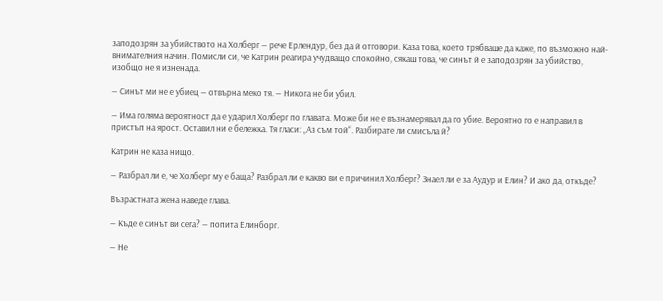заподозрян за убийството на Холберг — рече Ерлендур, без да й отговори. Каза това, което трябваше да каже, по възможно най-внимателния начин. Помисли си, че Катрин реагира учудващо спокойно, сякаш това, че синът й е заподозрян за убийство, изобщо не я изненада.

— Синът ми не е убиец — отвърна меко тя. — Никога не би убил.

— Има голяма вероятност да е ударил Холберг по главата. Може би не е възнамерявал да го убие. Вероятно го е направил в пристъп на ярост. Оставил ни е бележка. Тя гласи: „Аз съм той“. Разбирате ли смисъла й?

Катрин не каза нищо.

— Разбрал ли е, че Холберг му е баща? Разбрал ли е какво ви е причинил Холберг? Знаел ли е за Аудур и Елин? И ако да, откъде?

Възрастната жена наведе глава.

— Къде е синът ви сега? — попита Елинборг.

— Не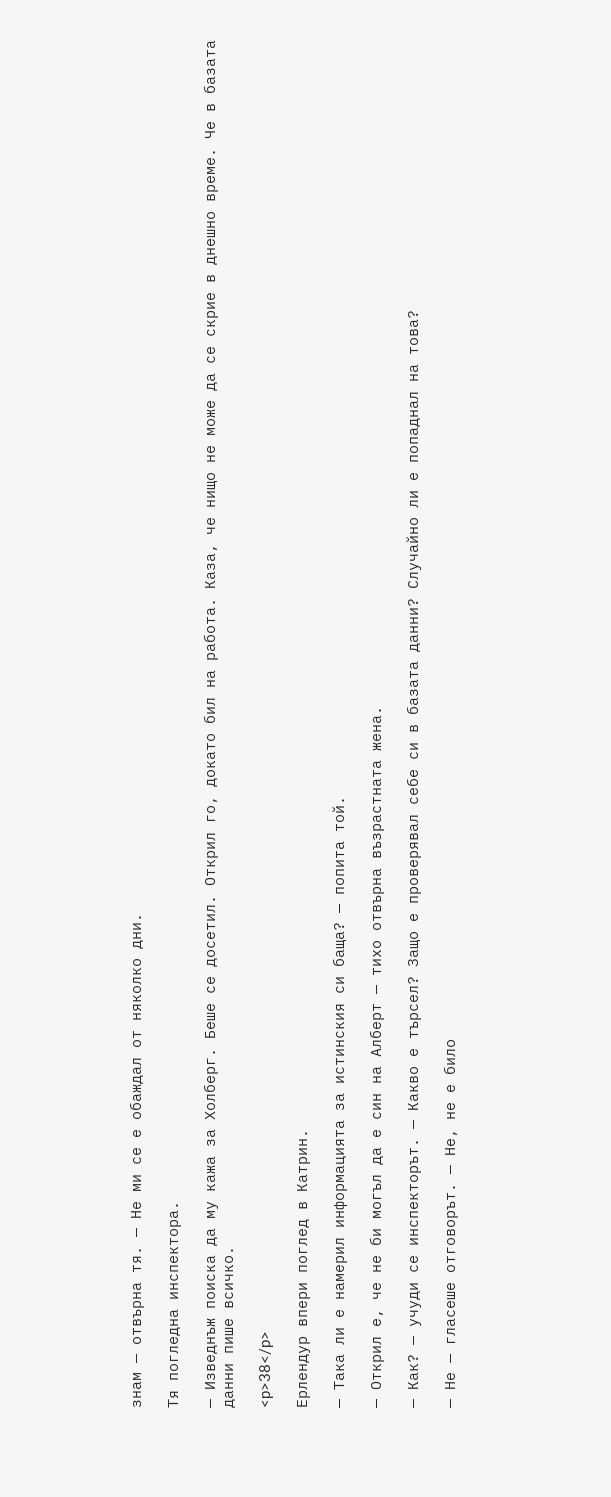знам — отвърна тя. — Не ми се е обаждал от няколко дни.

Тя погледна инспектора.

— Изведнъж поиска да му кажа за Холберг. Беше се досетил. Открил го, докато бил на работа. Каза, че нищо не може да се скрие в днешно време. Че в базата данни пише всичко.

<p>38</p>

Ерлендур впери поглед в Катрин.

— Така ли е намерил информацията за истинския си баща? — попита той.

— Открил е, че не би могъл да е син на Алберт — тихо отвърна възрастната жена.

— Как? — учуди се инспекторът. — Какво е търсел? Защо е проверявал себе си в базата данни? Случайно ли е попаднал на това?

— Не — гласеше отговорът. — Не, не е било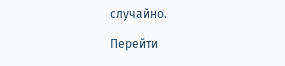случайно.

Перейти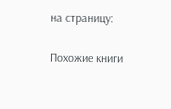на страницу:

Похожие книги